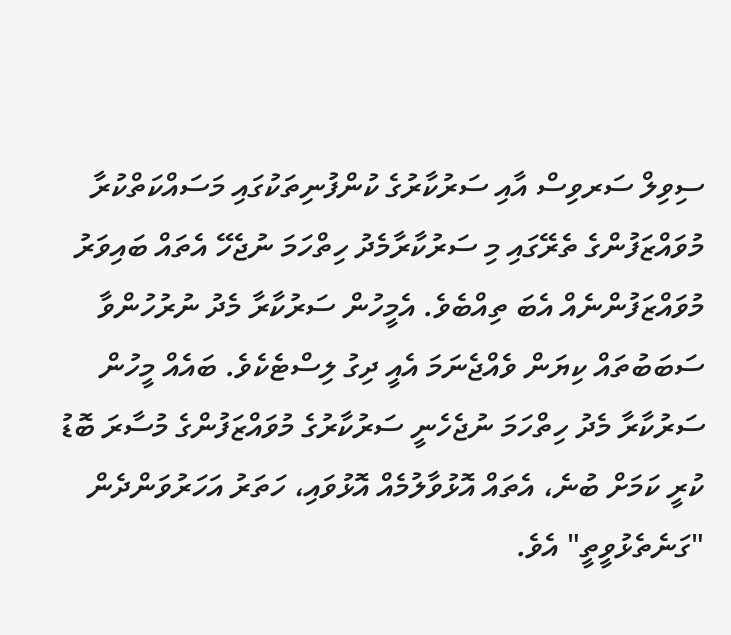ސިވިލް ސަރވިސް އާއި ސަރުކާރުގެ ކުންފުނިތަކުގައި މަސައްކަތްކުރާ މުވައްޒަފުންގެ ތެރޭގައި މި ސަރުކާރާމެދު ހިތްހަމަ ނުޖެހޭ އެތައް ބައިވަރު މުވައްޒަފުންނެއް އެބަ ތިއްބެވެ. އެމީހުން ސަރުކާރާ މެދު ނުރުހުންވާ ސަބަބުތައް ކިޔަން ވެއްޖެނަމަ އެއީ ދިގު ލިސްޓެކެވެ. ބައެއް މީހުން ސަރުކާރާ މެދު ހިތްހަމަ ނުޖެހެނީ ސަރުކާރުގެ މުވައްޒަފުންގެ މުސާރަ ބޮޑު ކުރީ ކަމަށް ބުނެ، އެތައް އޮޅުވާލުމެއް އޮޅުވައި، ހަތަރު އަހަރުވަންދެން "ގަނެތެޅުވީތީ" އެވެ.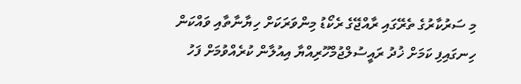މި ސަރުކާރުގެ ތެރޭގައި ރާއްޖޭގެ ރެކޯޑު މިންވަރަކަށް ހިޔާނާތާއި ވައްކަން ހިނގައިފި ކަމަށް ޚުދު ރައީސުލްޖުމްހޫރިއްޔާ އިއުލާން ކުރެއްވުމަށް ފަހު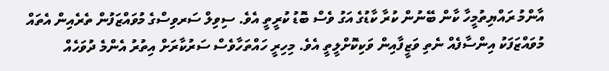އާންމު ރައްޔިތުމީހާ ކާން ބޭނުން ކުރާ ކާޑުގެ އަގު ވެސް ބޮޑު ކުރީތީ އެވެ. ސިވިލް ސަރވިސްގެ މުވައްޒަފުން ތެރެއިން އެތައް މުވައްޒަފަކު އިންސާފެއް ނެތި ވަޒީފާއިން ވަކިކޮށްލީތީ އެވެ. މިހިރީ ހައްތަހާވެސް ސަރުކާރަށް އިތުރު އެންމެ ދުވަހެއް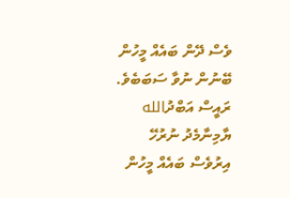ވެސް ދޭން ބައެއް މީހުން ބޭނުން ނުވާ ސަބަބެވެ.
ރައީސް އަބްދުالله ޔާމިނާމެދު ނުރުހޭ އިރުވެސް ބައެއް މީހުން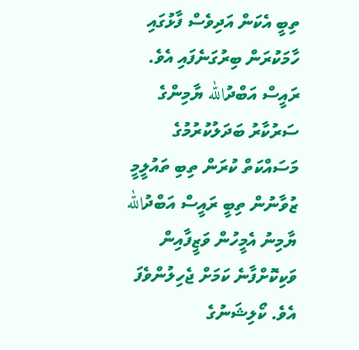ތިބީ އެކަން އަދިވެސް ފާޅުގައި ހާމަކުރަން ބިރުގަނެފައި އެވެ. ރައީސް އަބްދުالله ޔާމިންގެ ސަރުކާރު ބަދަލުކުރުމުގެ މަސައްކަތް ކުރަން ތިބި ތައުލީމީ ޒުވާނުން ތިބީ ރައީސް އަބްދުالله ޔާމިނު އެމީހުން ވަޒީފާއިން ވަކިކޮށްފާނެ ކަމަށް ޖެހިލުންވެފަ އެވެ. ކޯލިޝަނުގެ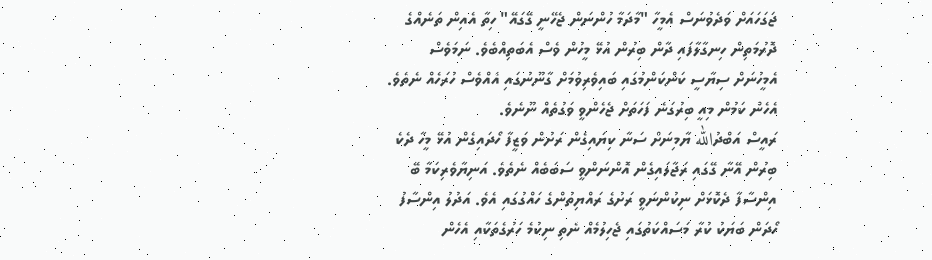ޖަގަހައަށް ވަދެވުނަސް އެމީހާ "މާދަމާ ހުންނަން ޖެހޭނީ ގޭގައޭ" ހިތާ އެއިން ތަނެއްގެ ދޮރުމަތިން ހިނގާލާފައި ދާން ބިރުން އުޅޭ މީހުން ވެސް އެބަތިއްބެވެ. ނަމަވެސް އެމީހުނަށް ސިޔާސީ ކަންކަންމުގައި ބައިވެރިވުމަށް ގާނޫނުގައި އެއްވެސް ހުރަހެއް ނެތެވެ. އެހެން ކަމުން މިއީ ބިރުގަނެ ފަހަތަށް ޖެހެންވީ ވަގުތެއް ނޫނެވެ.
ރައީސް އަބްދުالله ޔާމިނަށް ސަނާ ކިޔައިގެން ރަށުން ވަޒީފާ ހޯދައިގެން އުޅޭ މީހާ ދެކެ ބިރުން އޭނާ ގޭގައި ރަޖާލައިގެން އޮންނަންވީ ސަބަބެއް ނެތެވެ. އަނިޔާވެރިކަމާ ބޭ އިންސާފާ ދެކޮޅަށް ނިކުންނަވީ ރަށުގެ ރައްޔިތުންގެ ހައްގުގައި އެވެ. އަދުލު އިންސާފު ހޯދަން ބަޔަކު ކުރާ މަސައްކަތުގައި ޖެހިލުމެއް ނެތި ނިކުމެ ހަރުގެތަކާއި އެހެން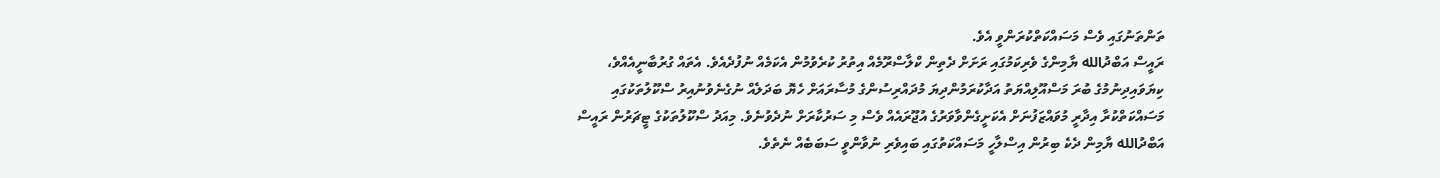ތަންތަނުގައި ވެސް މަސައްކަތްކުރަންވީ އެވެ.
ރައީސް އަބްދުالله ޔާމިންގެ ވެރިކަމުގައި ރަށަށް ދެތިން ކްލާސްރޫމެއް އިތުރު ކުރެވުމުން އެކަމެއް ނުފުދެއެވެ. އެތައް ގުރުބާނީއެއްވެ، ކިޔަވައިދިނުމުގެ ބުރަ މަސްއޫލިއްޔަތު އަދާކުރަމުންދިޔަ މުދައްރިސުންގެ މުސާރައަށް ހެޔޮ ބަދަލެއް ނުގެނެވުނުއިރު ސްކޫލުތަކުގައި މަސައްކަތްކުރާ އިދާރީ މުވައްޒަފުނަށް އެކަށީގެންވާވަރުގެ އުޖޫރައެއް ވެސް މި ސަރުކާރަށް ނުދެވުނެވެ. މިއަދު ސްކޫލުތަކުގެ ޓީޗަރުން ރައީސް އަބްދުالله ޔާމިން ދެކެ ބިރުން އިސްލާހީ މަސައްކަތުގައި ބައިވެރި ނުވާންވީ ސަބަބެއް ނެތެވެ.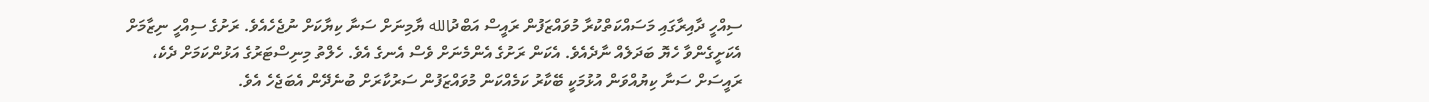ސިއްހީ ދާއިރާގައި މަސައްކަތްކުރާ މުވައްޒަފުން ރައީސް އަބްދުالله ޔާމިނަށް ސަނާ ކިޔާކަށް ނުޖެހެއެވެ. ރަށުގެ ސިއްހީ ނިޒާމަށް އެކަށީގެންވާ ހެޔޮ ބަދަލެއް ނާދެއެވެ. އެކަން ރަށުގެ އެންމެނަށް ވެސް އެނގެ އެވެ. ހެލްތު މިނިސްޓަރުގެ އަޅުންކަމަށް ދެކެ، ރައީސަށް ސަނާ ކިޔުއްވަން އުޅުމަކީ ބޭކާރު ކަމެއްކަން މުވައްޒަފުން ސަރުކާރަށް ބުނެދޭން އެބަޖެހެ އެވެ.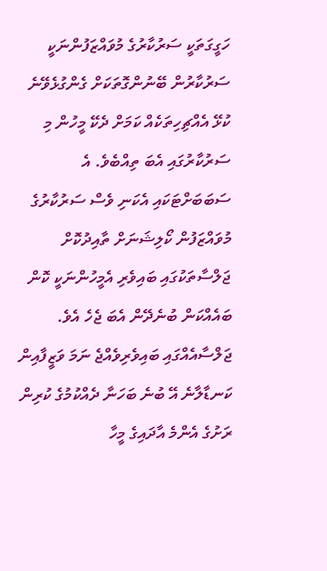ހަގީގަތަކީ ސަރުކާރުގެ މުވައްޒަފުންނަކީ ސަރުކާރުން ބޭނުންގޮތަކަށް ގެންގުޅެވޭނެ ކުޅޭ އެއްޗިހިތަކެއް ކަމަށް ދެކޭ މީހުން މި ސަރުކާރުގައި އެބަ ތިއްބެވެ. އެ ސަބަބަށްޓަކައި އެކަނި ވެސް ސަރުކާރުގެ މުވައްޒަފުން ކޯލިޝަނަށް ތާއިދުކޮށް ޖަލްސާތަކުގައި ބައިވެރި އެމީހުންނަކީ ކޮން ބައެއްކަން ބުނެދޭން އެބަ ޖެހެ އެވެ. ޖަލްސާއެއްގައި ބައިވެރިވެއްޖެ ނަމަ ވަޒީފާއިން ކަނޑާލާނެ އޭ ބުނެ ބަހަނާ ދެއްކުމުގެ ކުރިން ރަށުގެ އެންމެ އާދައިގެ މީހާ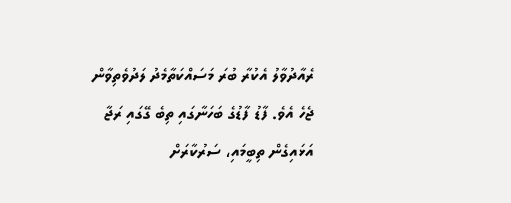ރެއާދުވާލު އެކުރާ ބުރަ މަސައްކަތާމެދު ލަދުވެތިވާން ޖެހެ އެވެ. ފާޑު ފާޑުގެ ބަހަނާގައި ތިބެ ގޭގައި ރަޖާ އަޅައިގެން ތިބީމައި، ސަރުކާރަށް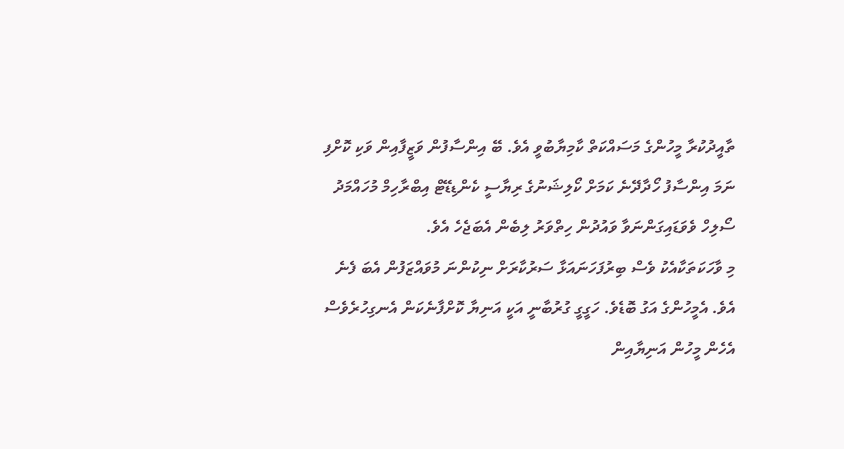ތާއީދުކުރާ މީހުންގެ މަސައްކަތް ކާމިޔާބުވީ އެވެ. ބޭ އިންސާފުން ވަޒީފާއިން ވަކި ކޮށްފި ނަމަ އިންސާފު ހޯދާދޭނެ ކަމަށް ކޯލިޝަނުގެ ރިޔާސީ ކެންޑިޑޭޓް އިބްރާހިމް މުހައްމަދު ސޯލިހް ވެވަޑައިގަންނަވާ ވައުދުން ހިތްވަރު ލިބެން އެބަޖެހެ އެވެ.
މި ވާހަކަތަކާއެކު ވެސް ބިރުފަހަނައަޅާ ސަރުކާރަށް ނިކުންނަ މުވައްޒަފުން އެބަ ފެނެ އެވެ. އެމީހުންގެ އަގު ބޮޑެވެ. ހަގީގީ ގުރުބާނީ އަކީ އަނިޔާ ކޮށްފާނެކަން އެނގިހުރެވެސް އެހެން މީހުން އަނިޔާއިން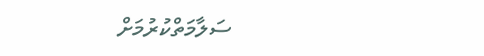ސަލާމަތްކުރުމަށް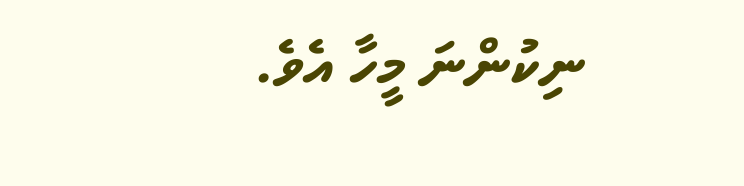ނިކުންނަ މީހާ އެވެ.